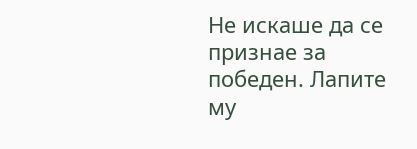Не искаше да се признае за победен. Лапите му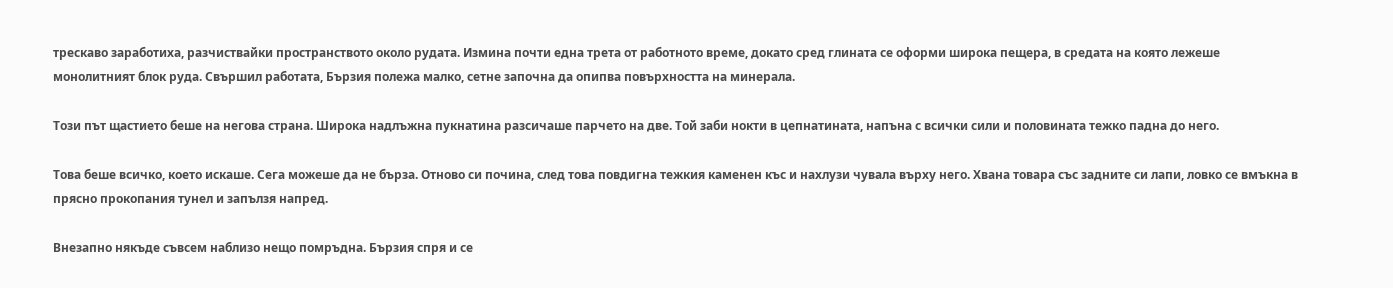трескаво заработиха, разчиствайки пространството около рудата. Измина почти една трета от работното време, докато сред глината се оформи широка пещера, в средата на която лежеше монолитният блок руда. Свършил работата, Бързия полежа малко, сетне започна да опипва повърхността на минерала.

Този път щастието беше на негова страна. Широка надлъжна пукнатина разсичаше парчето на две. Той заби нокти в цепнатината, напъна с всички сили и половината тежко падна до него.

Това беше всичко, което искаше. Сега можеше да не бърза. Отново си почина, след това повдигна тежкия каменен къс и нахлузи чувала върху него. Хвана товара със задните си лапи, ловко се вмъкна в прясно прокопания тунел и запълзя напред.

Внезапно някъде съвсем наблизо нещо помръдна. Бързия спря и се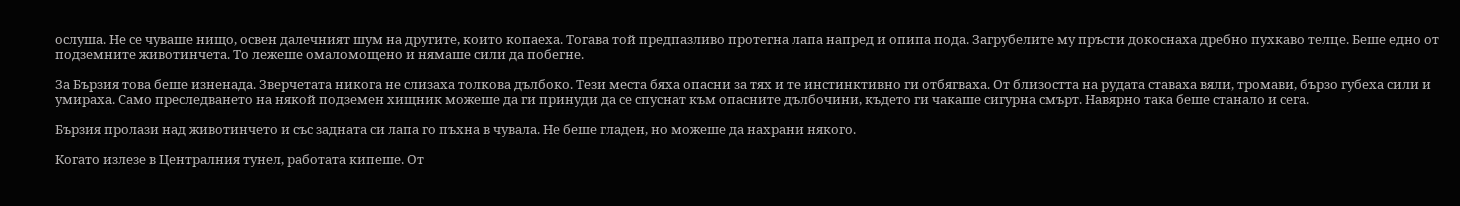ослуша. Не се чуваше нищо, освен далечният шум на другите, които копаеха. Тогава той предпазливо протегна лапа напред и опипа пода. Загрубелите му пръсти докоснаха дребно пухкаво телце. Беше едно от подземните животинчета. То лежеше омаломощено и нямаше сили да побегне.

За Бързия това беше изненада. Зверчетата никога не слизаха толкова дълбоко. Тези места бяха опасни за тях и те инстинктивно ги отбягваха. От близостта на рудата ставаха вяли, тромави, бързо губеха сили и умираха. Само преследването на някой подземен хищник можеше да ги принуди да се спуснат към опасните дълбочини, където ги чакаше сигурна смърт. Навярно така беше станало и сега.

Бързия пролази над животинчето и със задната си лапа го пъхна в чувала. Не беше гладен, но можеше да нахрани някого.

Когато излезе в Централния тунел, работата кипеше. От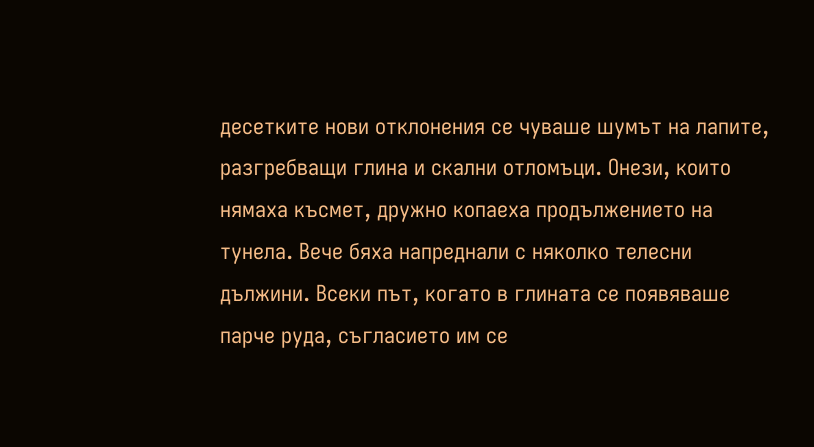десетките нови отклонения се чуваше шумът на лапите, разгребващи глина и скални отломъци. Онези, които нямаха късмет, дружно копаеха продължението на тунела. Вече бяха напреднали с няколко телесни дължини. Всеки път, когато в глината се появяваше парче руда, съгласието им се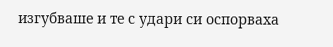изгубваше и те с удари си оспорваха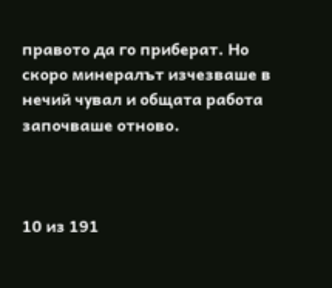правото да го приберат. Но скоро минералът изчезваше в нечий чувал и общата работа започваше отново.



10 из 191